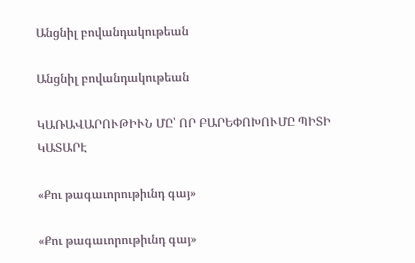Անցնիլ բովանդակութեան

Անցնիլ բովանդակութեան

ԿԱՌԱՎԱՐՈՒԹԻՒՆ ՄԸ՝ ՈՐ ԲԱՐԵՓՈԽՈՒՄԸ ՊԻՏԻ ԿԱՏԱՐԷ

«Քու թագաւորութիւնդ գայ»

«Քու թագաւորութիւնդ գայ»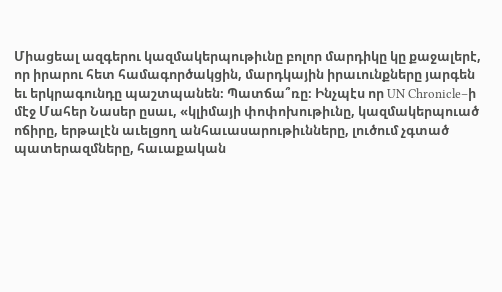Միացեալ ազգերու կազմակերպութիւնը բոլոր մարդիկը կը քաջալերէ, որ իրարու հետ համագործակցին, մարդկային իրաւունքները յարգեն եւ երկրագունդը պաշտպանեն։ Պատճա՞ռը։ Ինչպէս որ UN Chronicle–ի մէջ Մահեր Նասեր ըսաւ, «կլիմայի փոփոխութիւնը, կազմակերպուած ոճիրը, երթալէն աւելցող անհաւասարութիւնները, լուծում չգտած պատերազմները, հաւաքական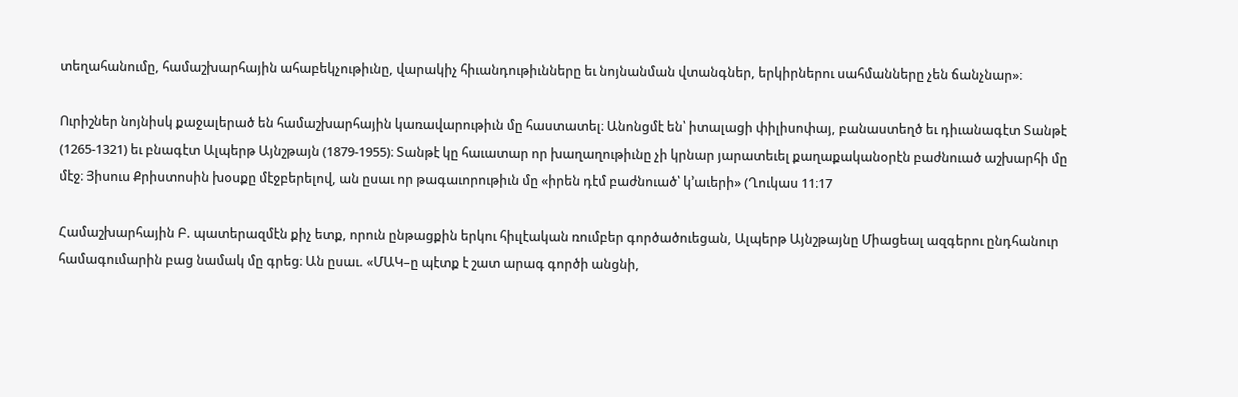տեղահանումը, համաշխարհային ահաբեկչութիւնը, վարակիչ հիւանդութիւնները եւ նոյնանման վտանգներ, երկիրներու սահմանները չեն ճանչնար»։

Ուրիշներ նոյնիսկ քաջալերած են համաշխարհային կառավարութիւն մը հաստատել։ Անոնցմէ են՝ իտալացի փիլիսոփայ, բանաստեղծ եւ դիւանագէտ Տանթէ (1265-1321) եւ բնագէտ Ալպերթ Այնշթայն (1879-1955)։ Տանթէ կը հաւատար որ խաղաղութիւնը չի կրնար յարատեւել քաղաքականօրէն բաժնուած աշխարհի մը մէջ։ Յիսուս Քրիստոսին խօսքը մէջբերելով, ան ըսաւ որ թագաւորութիւն մը «իրեն դէմ բաժնուած՝ կ’աւերի» (Ղուկաս 11։17

Համաշխարհային Բ. պատերազմէն քիչ ետք, որուն ընթացքին երկու հիւլէական ռումբեր գործածուեցան, Ալպերթ Այնշթայնը Միացեալ ազգերու ընդհանուր համագումարին բաց նամակ մը գրեց։ Ան ըսաւ. «ՄԱԿ–ը պէտք է շատ արագ գործի անցնի,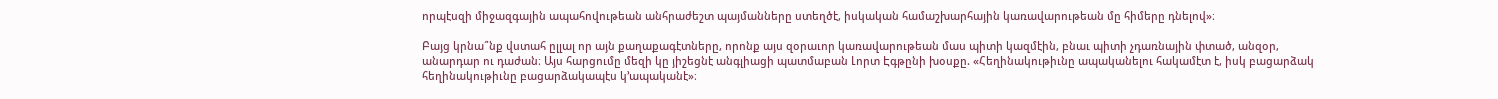որպէսզի միջազգային ապահովութեան անհրաժեշտ պայմանները ստեղծէ, իսկական համաշխարհային կառավարութեան մը հիմերը դնելով»։

Բայց կրնա՞նք վստահ ըլլալ որ այն քաղաքագէտները, որոնք այս զօրաւոր կառավարութեան մաս պիտի կազմէին, բնաւ պիտի չդառնային փտած, անզօր, անարդար ու դաժան։ Այս հարցումը մեզի կը յիշեցնէ անգլիացի պատմաբան Լորտ Էգթընի խօսքը. «Հեղինակութիւնը ապականելու հակամէտ է, իսկ բացարձակ հեղինակութիւնը բացարձակապէս կ’ապականէ»։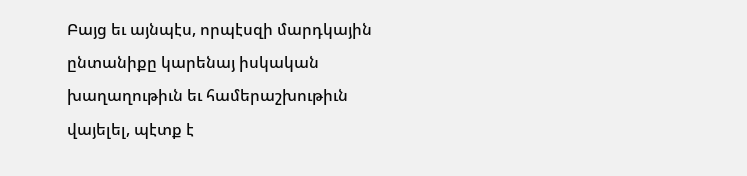Բայց եւ այնպէս, որպէսզի մարդկային ընտանիքը կարենայ իսկական խաղաղութիւն եւ համերաշխութիւն վայելել, պէտք է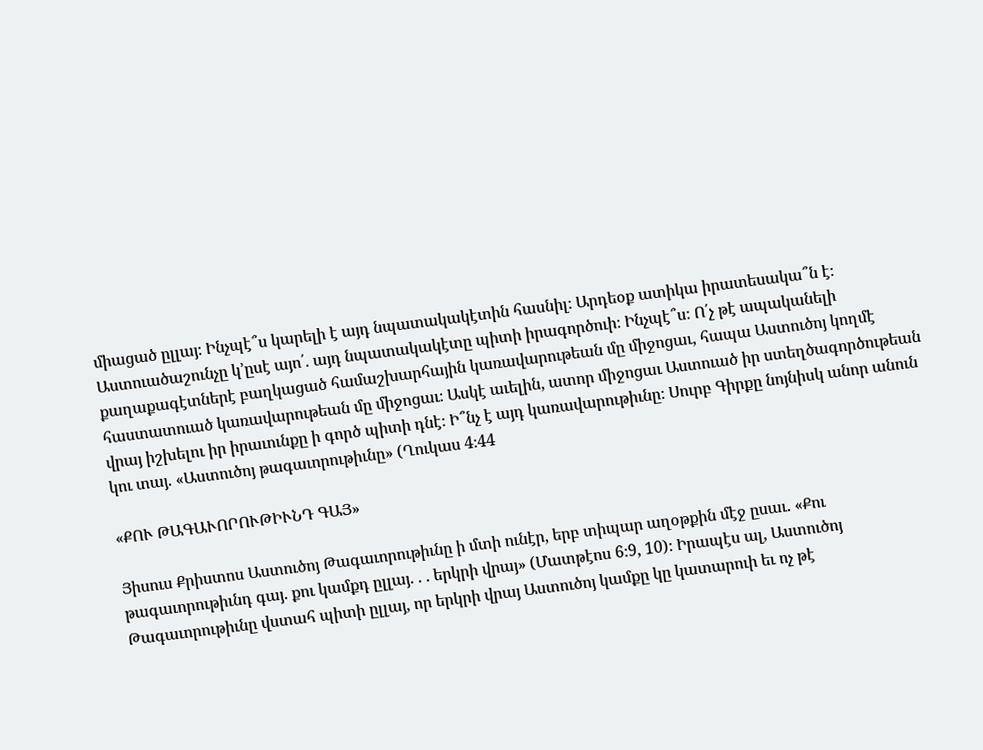միացած ըլլայ։ Ինչպէ՞ս կարելի է այդ նպատակակէտին հասնիլ։ Արդեօք ատիկա իրատեսակա՞ն է։ Աստուածաշունչը կ’ըսէ այո՛. այդ նպատակակէտը պիտի իրագործուի։ Ինչպէ՞ս։ Ո՛չ թէ ապականելի քաղաքագէտներէ բաղկացած համաշխարհային կառավարութեան մը միջոցաւ, հապա Աստուծոյ կողմէ հաստատուած կառավարութեան մը միջոցաւ։ Ասկէ աւելին, ատոր միջոցաւ Աստուած իր ստեղծագործութեան վրայ իշխելու իր իրաւունքը ի գործ պիտի դնէ։ Ի՞նչ է այդ կառավարութիւնը։ Սուրբ Գիրքը նոյնիսկ անոր անուն կու տայ. «Աստուծոյ թագաւորութիւնը» (Ղուկաս 4։44

«ՔՈՒ ԹԱԳԱՒՈՐՈՒԹԻՒՆԴ ԳԱՅ»

Յիսուս Քրիստոս Աստուծոյ Թագաւորութիւնը ի մտի ունէր, երբ տիպար աղօթքին մէջ ըսաւ. «Քու թագաւորութիւնդ գայ. քու կամքդ ըլլայ. . . երկրի վրայ» (Մատթէոս 6։9, 10)։ Իրապէս ալ, Աստուծոյ Թագաւորութիւնը վստահ պիտի ըլլայ, որ երկրի վրայ Աստուծոյ կամքը կը կատարուի եւ ոչ թէ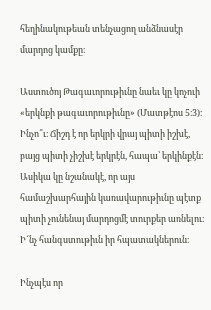հեղինակութեան տենչացող անձնասէր մարդոց կամքը։

Աստուծոյ Թագաւորութիւնը նաեւ կը կոչուի «երկնքի թագաւորութիւնը» (Մատթէոս 5։3)։ Ինչո՞ւ։ Ճիշդ է որ երկրի վրայ պիտի իշխէ, բայց պիտի չիշխէ երկրէն, հապա՝ երկինքէն։ Ասիկա կը նշանակէ, որ այս համաշխարհային կառավարութիւնը պէտք պիտի չունենայ մարդոցմէ տուրքեր առնելու։ Ի՜նչ հանգստութիւն իր հպատակներուն։

Ինչպէս որ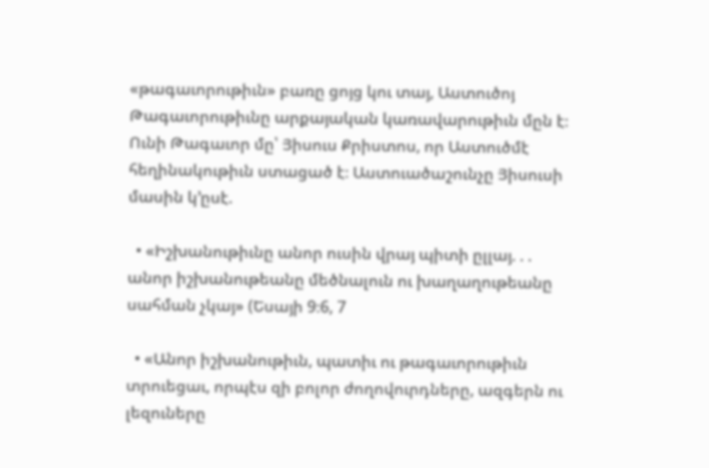«թագաւորութիւն» բառը ցոյց կու տայ, Աստուծոյ Թագաւորութիւնը արքայական կառավարութիւն մըն է։ Ունի Թագաւոր մը՝ Յիսուս Քրիստոս, որ Աստուծմէ հեղինակութիւն ստացած է։ Աստուածաշունչը Յիսուսի մասին կ’ըսէ.

  • «Իշխանութիւնը անոր ուսին վրայ պիտի ըլլայ. . . անոր իշխանութեանը մեծնալուն ու խաղաղութեանը սահման չկայ» (Եսայի 9։6, 7

  • «Անոր իշխանութիւն, պատիւ ու թագաւորութիւն տրուեցաւ, որպէս զի բոլոր ժողովուրդները, ազգերն ու լեզուները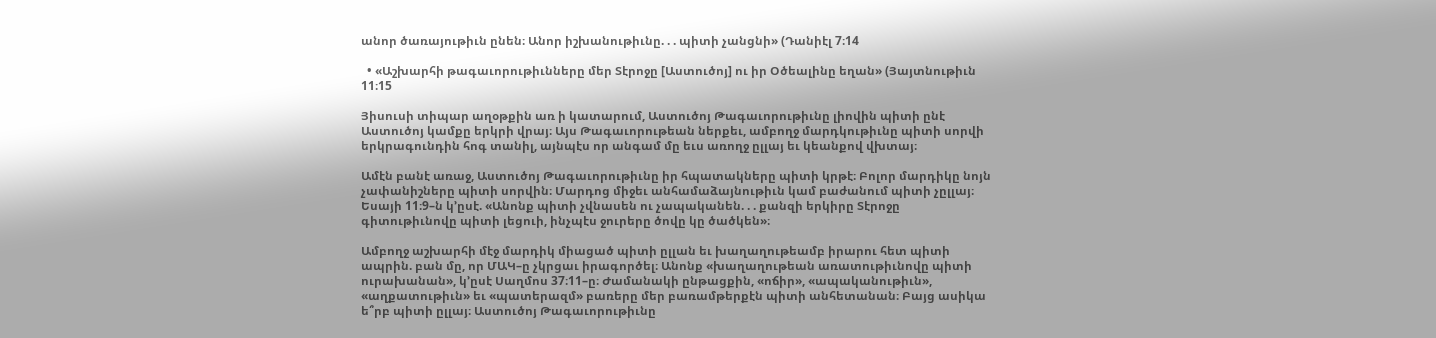անոր ծառայութիւն ընեն։ Անոր իշխանութիւնը. . . պիտի չանցնի» (Դանիէլ 7։14

  • «Աշխարհի թագաւորութիւնները մեր Տէրոջը [Աստուծոյ] ու իր Օծեալինը եղան» (Յայտնութիւն 11։15

Յիսուսի տիպար աղօթքին առ ի կատարում, Աստուծոյ Թագաւորութիւնը լիովին պիտի ընէ Աստուծոյ կամքը երկրի վրայ։ Այս Թագաւորութեան ներքեւ, ամբողջ մարդկութիւնը պիտի սորվի երկրագունդին հոգ տանիլ, այնպէս որ անգամ մը եւս առողջ ըլլայ եւ կեանքով վխտայ։

Ամէն բանէ առաջ, Աստուծոյ Թագաւորութիւնը իր հպատակները պիտի կրթէ։ Բոլոր մարդիկը նոյն չափանիշները պիտի սորվին։ Մարդոց միջեւ անհամաձայնութիւն կամ բաժանում պիտի չըլլայ։ Եսայի 11։9–ն կ’ըսէ. «Անոնք պիտի չվնասեն ու չապականեն. . . քանզի երկիրը Տէրոջը գիտութիւնովը պիտի լեցուի, ինչպէս ջուրերը ծովը կը ծածկեն»։

Ամբողջ աշխարհի մէջ մարդիկ միացած պիտի ըլլան եւ խաղաղութեամբ իրարու հետ պիտի ապրին. բան մը, որ ՄԱԿ–ը չկրցաւ իրագործել։ Անոնք «խաղաղութեան առատութիւնովը պիտի ուրախանան», կ’ըսէ Սաղմոս 37։11–ը։ Ժամանակի ընթացքին, «ոճիր», «ապականութիւն», «աղքատութիւն» եւ «պատերազմ» բառերը մեր բառամթերքէն պիտի անհետանան։ Բայց ասիկա ե՞րբ պիտի ըլլայ։ Աստուծոյ Թագաւորութիւնը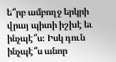ե՞րբ ամբողջ երկրի վրայ պիտի իշխէ եւ ինչպէ՞ս։ Իսկ դուն ինչպէ՞ս անոր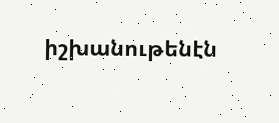իշխանութենէն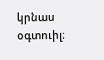կրնաս օգտուիլ։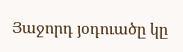Յաջորդ յօդուածը կը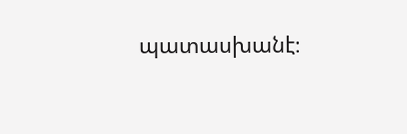պատասխանէ։